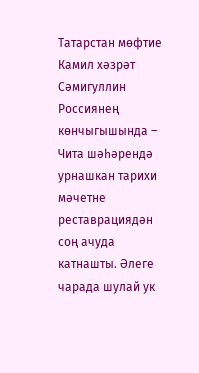Татарстан мөфтие Камил хәзрәт Сәмигуллин Россиянең көнчыгышында – Чита шәһәрендә урнашкан тарихи мәчетне реставрациядән соң ачуда катнашты. Әлеге чарада шулай ук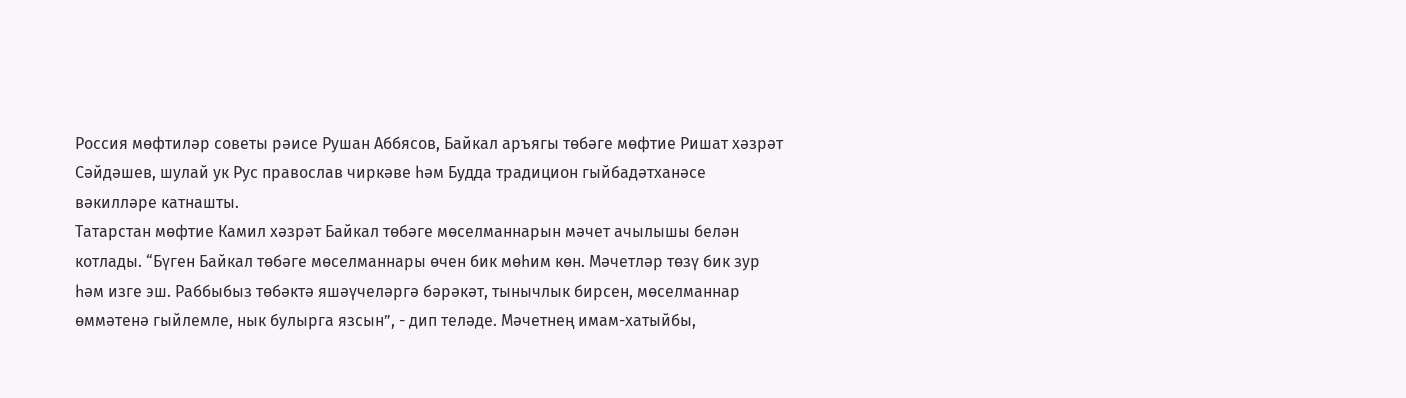Россия мөфтиләр советы рәисе Рушан Аббясов, Байкал аръягы төбәге мөфтие Ришат хәзрәт Сәйдәшев, шулай ук Рус православ чиркәве һәм Будда традицион гыйбадәтханәсе вәкилләре катнашты.
Татарстан мөфтие Камил хәзрәт Байкал төбәге мөселманнарын мәчет ачылышы белән котлады. “Бүген Байкал төбәге мөселманнары өчен бик мөһим көн. Мәчетләр төзү бик зур һәм изге эш. Раббыбыз төбәктә яшәүчеләргә бәрәкәт, тынычлык бирсен, мөселманнар өммәтенә гыйлемле, нык булырга язсын”, - дип теләде. Мәчетнең имам-хатыйбы,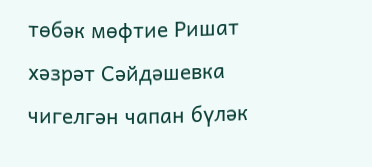төбәк мөфтие Ришат хәзрәт Сәйдәшевка чигелгән чапан бүләк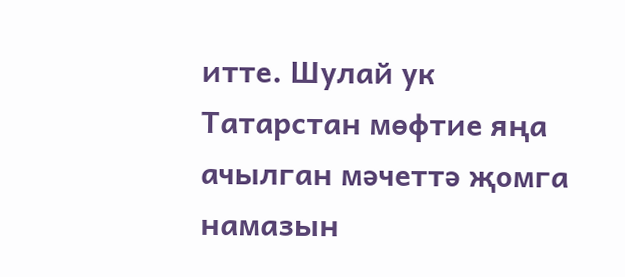итте. Шулай ук Татарстан мөфтие яңа ачылган мәчеттә җомга намазын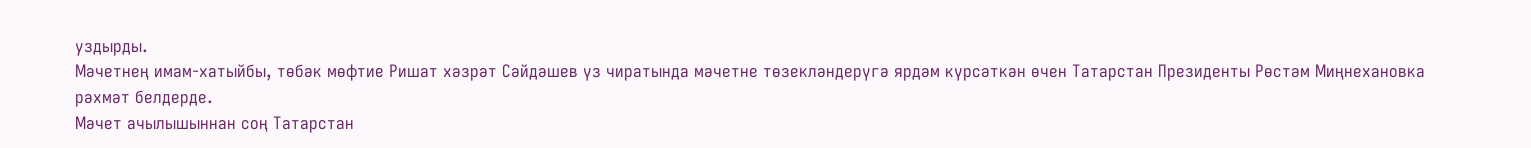уздырды.
Мәчетнең имам-хатыйбы, төбәк мөфтие Ришат хәзрәт Сәйдәшев үз чиратында мәчетне төзекләндерүгә ярдәм күрсәткән өчен Татарстан Президенты Рөстәм Миңнехановка рәхмәт белдерде.
Мәчет ачылышыннан соң Татарстан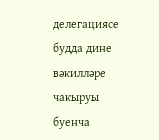делегациясе будда дине вәкилләре чакыруы буенча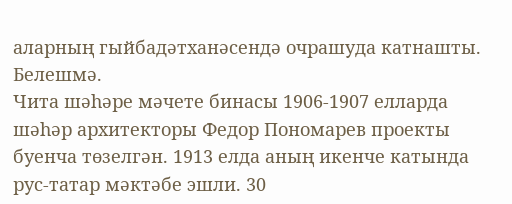аларның гыйбадәтханәсендә очрашуда катнашты.
Белешмә.
Чита шәһәре мәчете бинасы 1906-1907 елларда шәһәр архитекторы Федор Пономарев проекты буенча төзелгән. 1913 елда аның икенче катында рус-татар мәктәбе эшли. 30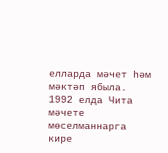елларда мәчет һәм мәктәп ябыла. 1992 елда Чита мәчете мөселманнарга кире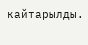кайтарылды.